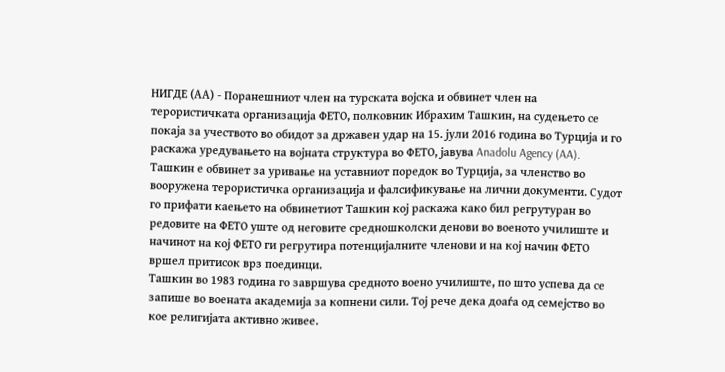НИГДЕ (АА) - Поранешниот член на турската војска и обвинет член на терористичката организација ФЕТО, полковник Ибрахим Ташкин, на судењето се покаја за учеството во обидот за државен удар на 15. јули 2016 година во Турција и го раскажа уредувањето на војната структура во ФЕТО, јавува Anadolu Agency (AA).
Ташкин е обвинет за уривање на уставниот поредок во Турција, за членство во вооружена терористичка организација и фалсификување на лични документи. Судот го прифати каењето на обвинетиот Ташкин кој раскажа како бил регрутуран во редовите на ФЕТО уште од неговите средношколски денови во военото училиште и начинот на кој ФЕТО ги регрутира потенцијалните членови и на кој начин ФЕТО вршел притисок врз поединци.
Ташкин во 1983 година го завршува средното воено училиште, по што успева да се запише во воената академија за копнени сили. Тој рече дека доаѓа од семејство во кое религијата активно живее.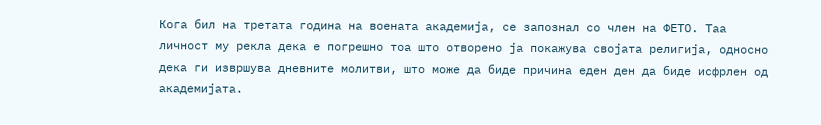Кога бил на третата година на воената академија, се запознал со член на ФЕТО. Таа личност му рекла дека е погрешно тоа што отворено ја покажува својата религија, односно дека ги извршува дневните молитви, што може да биде причина еден ден да биде исфрлен од академијата.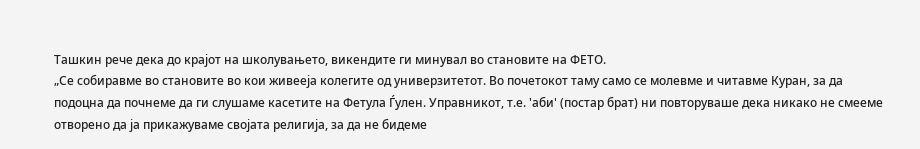Ташкин рече дека до крајот на школувањето, викендите ги минувал во становите на ФЕТО.
„Се собиравме во становите во кои живееја колегите од универзитетот. Во почетокот таму само се молевме и читавме Куран, за да подоцна да почнеме да ги слушаме касетите на Фетула Ѓулен. Управникот, т.е. 'аби' (постар брат) ни повторуваше дека никако не смееме отворено да ја прикажуваме својата религија, за да не бидеме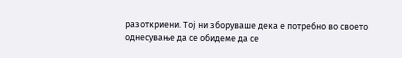разоткриени. Тој ни зборуваше дека е потребно во своето однесување да се обидеме да се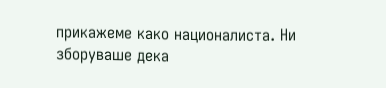прикажеме како националиста. Ни зборуваше дека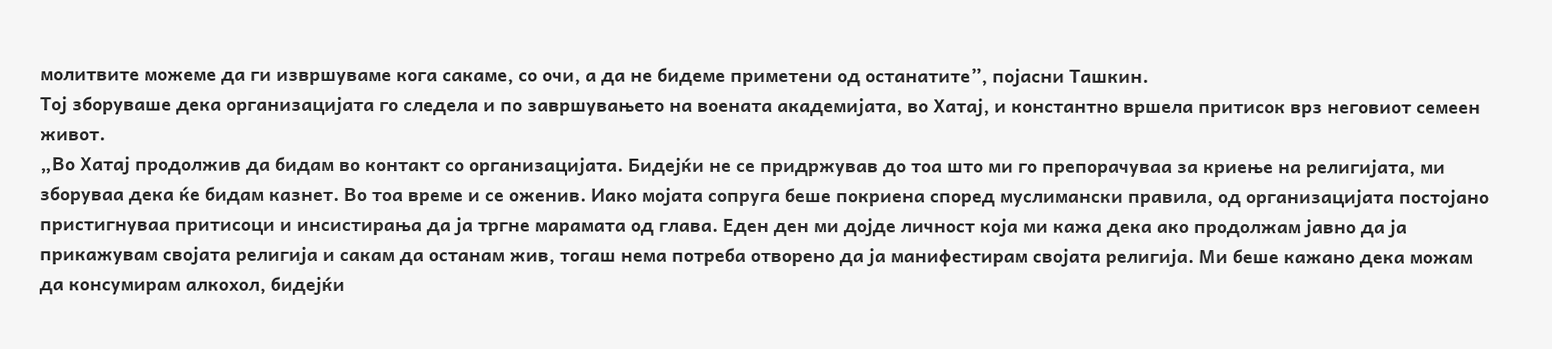молитвите можеме да ги извршуваме кога сакаме, со очи, а да не бидеме приметени од останатите”, појасни Ташкин.
Тој зборуваше дека организацијата го следела и по завршувањето на воената академијата, во Хатај, и константно вршела притисок врз неговиот семеен живот.
„Во Хатај продолжив да бидам во контакт со организацијата. Бидејќи не се придржував до тоа што ми го препорачуваа за криење на религијата, ми зборуваа дека ќе бидам казнет. Во тоа време и се оженив. Иако мојата сопруга беше покриена според муслимански правила, од организацијата постојано пристигнуваа притисоци и инсистирања да ја тргне марамата од глава. Еден ден ми дојде личност која ми кажа дека ако продолжам јавно да ја прикажувам својата религија и сакам да останам жив, тогаш нема потреба отворено да ја манифестирам својата религија. Ми беше кажано дека можам да консумирам алкохол, бидејќи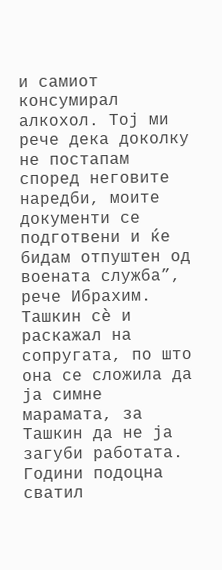и самиот консумирал алкохол. Тој ми рече дека доколку не постапам според неговите наредби, моите документи се подготвени и ќе бидам отпуштен од воената служба”, рече Ибрахим.
Ташкин сѐ и раскажал на сопругата, по што она се сложила да ја симне марамата, за Ташкин да не ја загуби работата. Години подоцна сватил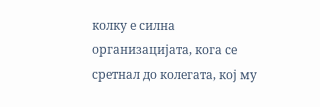колку е силна организацијата, кога се сретнал до колегата, кој му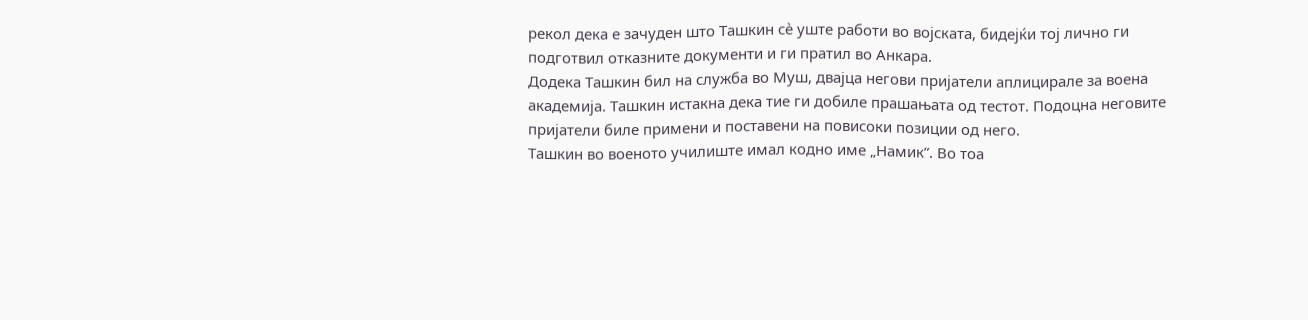рекол дека е зачуден што Ташкин сѐ уште работи во војската, бидејќи тој лично ги подготвил отказните документи и ги пратил во Анкара.
Додека Ташкин бил на служба во Муш, двајца негови пријатели аплицирале за воена академија. Ташкин истакна дека тие ги добиле прашањата од тестот. Подоцна неговите пријатели биле примени и поставени на повисоки позиции од него.
Ташкин во военото училиште имал кодно име „Намик”. Во тоа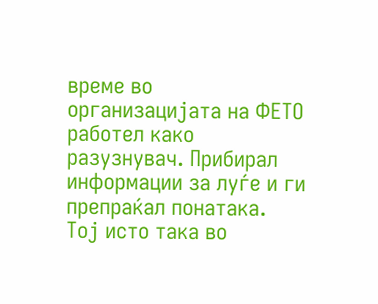време во организацијата на ФЕТО работел како разузнувач. Прибирал информации за луѓе и ги препраќал понатака.
Тој исто така во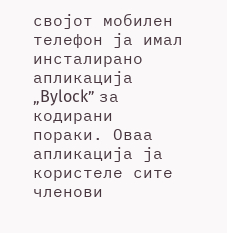својот мобилен телефон ја имал инсталирано апликација „Bylock” за кодирани пораки. Оваа апликација ја користеле сите членови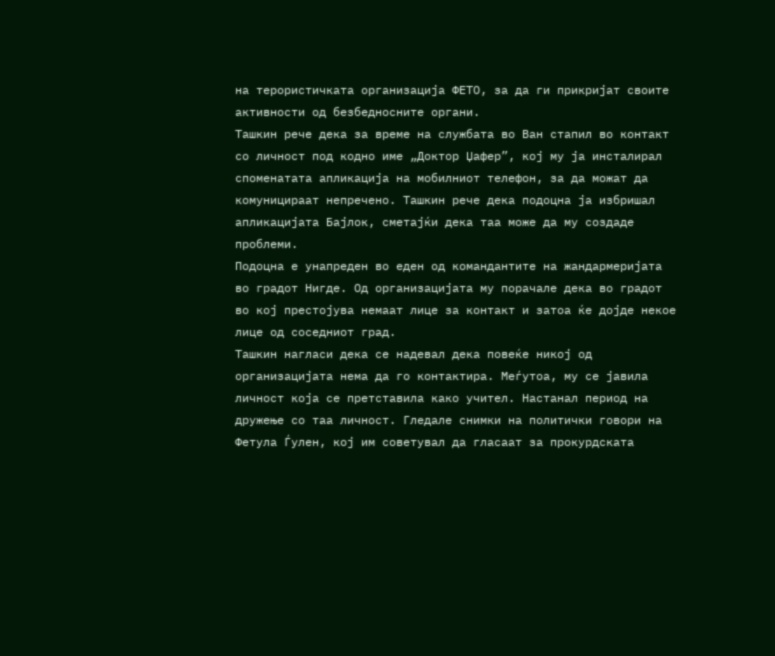на терористичката организација ФЕТО, за да ги прикријат своите активности од безбедносните органи.
Ташкин рече дека за време на службата во Ван стапил во контакт со личност под кодно име „Доктор Џафер”, кој му ја инсталирал споменатата апликација на мобилниот телефон, за да можат да комуницираат непречено. Ташкин рече дека подоцна ја избришал апликацијата Бајлок, сметајќи дека таа може да му создаде проблеми.
Подоцна е унапреден во еден од командантите на жандармеријата во градот Нигде. Од организацијата му порачале дека во градот во кој престојува немаат лице за контакт и затоа ќе дојде некое лице од соседниот град.
Ташкин нагласи дека се надевал дека повеќе никој од организацијата нема да го контактира. Меѓутоа, му се јавила личност која се претставила како учител. Настанал период на дружење со таа личност. Гледале снимки на политички говори на Фетула Ѓулен, кој им советувал да гласаат за прокурдската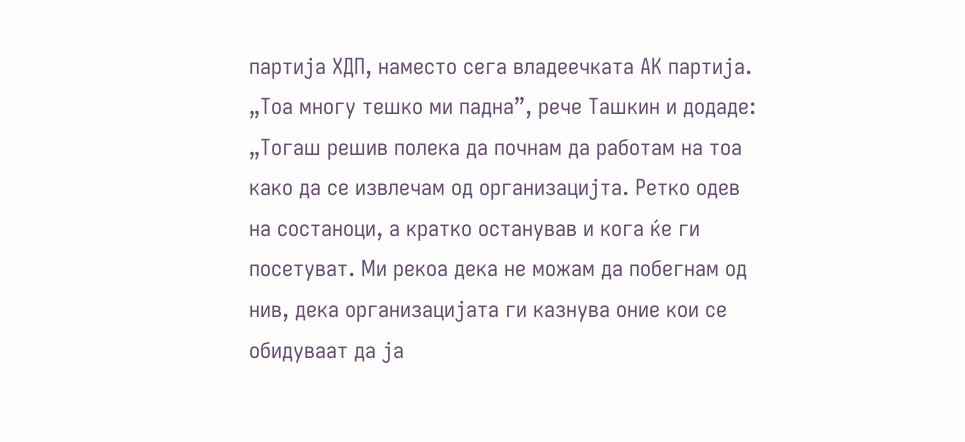партија ХДП, наместо сега владеечката АК партија.
„Тоа многу тешко ми падна”, рече Ташкин и додаде:
„Тогаш решив полека да почнам да работам на тоа како да се извлечам од организацијта. Ретко одев на состаноци, а кратко останував и кога ќе ги посетуват. Ми рекоа дека не можам да побегнам од нив, дека организацијата ги казнува оние кои се обидуваат да ја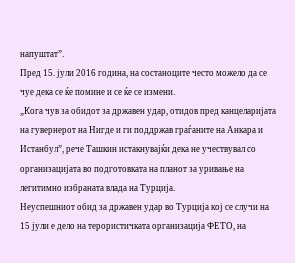напуштат”.
Пред 15. јули 2016 година, на состаноците често можело да се чуе дека се ќе помине и се ќе се измени.
„Кога чув за обидот за државен удар, отидов пред канцеларијата на гувернерот на Нигде и ги поддржав граѓаните на Анкара и Истанбул”, рече Ташкин истакнувајќи дека не учествувал со организацијата во подготовката на планот за уривање на легитимно избраната влада на Турција.
Неуспешниот обид за државен удар во Турција кој се случи на 15 јули е дело на терористичката организација ФЕТО, на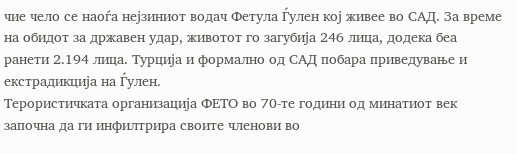чие чело се наоѓа нејзиниот водач Фетула Ѓулен кој живее во САД. За време на обидот за државен удар, животот го загубија 246 лица, додека беа ранети 2.194 лица. Турција и формално од САД побара приведување и екстрадикција на Ѓулен.
Терористичката организација ФЕТО во 70-те години од минатиот век започна да ги инфилтрира своите членови во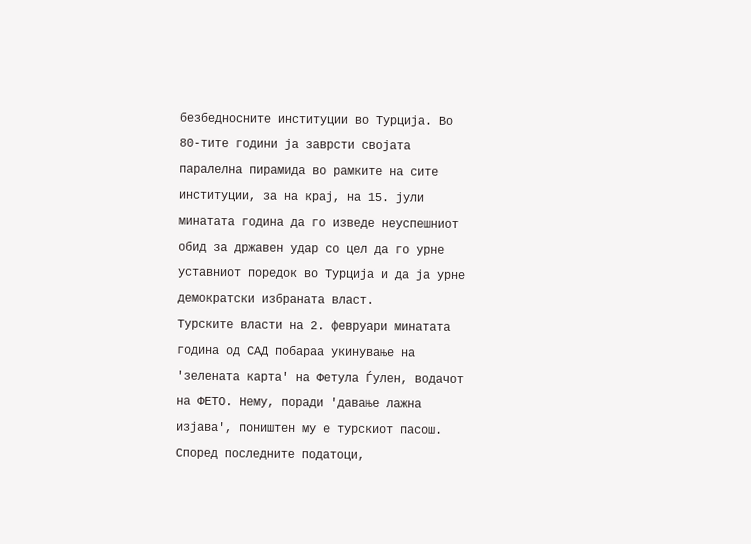безбедносните институции во Турција. Во 80-тите години ја заврсти својата паралелна пирамида во рамките на сите институции, за на крај, на 15. јули минатата година да го изведе неуспешниот обид за државен удар со цел да го урне уставниот поредок во Турција и да ја урне демократски избраната власт.
Турските власти на 2. февруари минатата година од САД побараа укинување на 'зелената карта' на Фетула Ѓулен, водачот на ФЕТО. Нему, поради 'давање лажна изјава', поништен му е турскиот пасош.
Според последните податоци,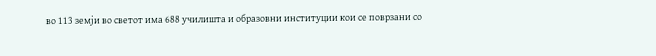во 113 земји во светот има 688 училишта и образовни институции кои се поврзани со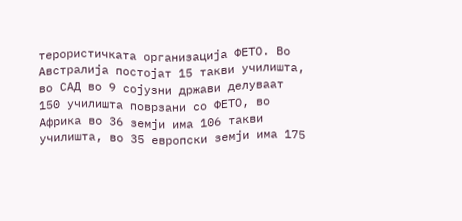терористичката организација ФЕТО. Во Австралија постојат 15 такви училишта, во САД во 9 сојузни држави делуваат 150 училишта поврзани со ФЕТО, во Африка во 36 земји има 106 такви училишта, во 35 европски земји има 175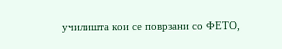училишта кои се поврзани со ФЕТО,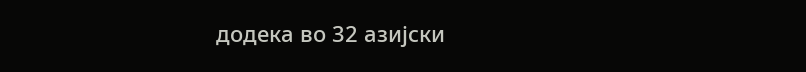додека во 32 азијски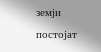земји постојат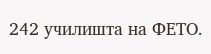242 училишта на ФЕТО.